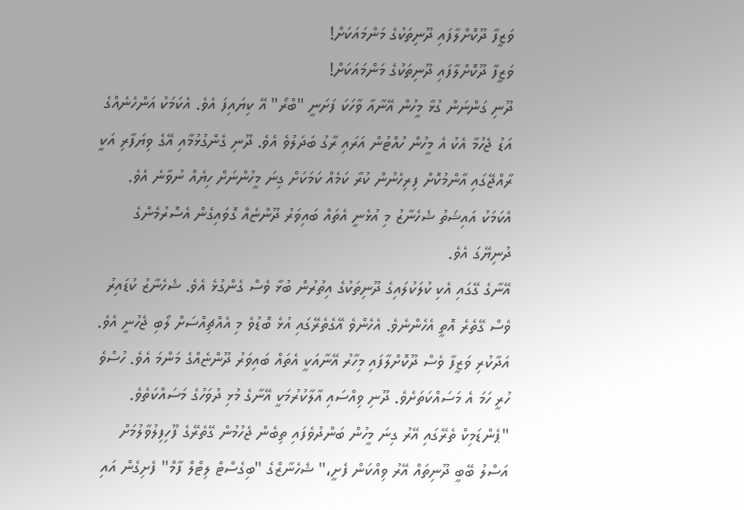ވަޒީފާ ދޫކޮށްލާފައި ދޫނިތަކުގެ މަންމައަކަށް!
ވަޒީފާ ދޫކޮށްލާފައި ދޫނިތަކުގެ މަންމައަކަށް!
ދޫނި ގަންނަން ގުޅާ މީހުން އޭނާއާ ވާހަކަ ފަށަނީ "ބްރޯ" އޭ ކިޔައިފަ އެވެ. އެކަމަކު އަންހެނެއްގެ އަޑު ޖެހުމާ އެކު އެ މީހުން ހުއްޓުން އަރައި ރާގު ބަދަލުވެ އެވެ. ދޫނި ގެންގުޅުމާއި އޭގެ ވިޔަފާރި އަކީ ރާއްޖޭގައި އާންމުކޮށް ފިރިހެނުން ކުރާ ކަމެއް ކަމަކަށް ގިނަ މީހުންނަށް ހިޔެއް ނުވާނެ އެވެ. އެކަމަކު އައިޝަތު ޝެހެނާޒު މި އުޅެނީ އެތައް ބައިވަރު ދޫންޏެއް ގޮވައިގެން އެސޮރުމެންގެ ދުނިޔޭގަ އެވެ.
އޭނާގެ ގޭގައި އެކި ކުލަކުލައިގެ ދޫނިތަކުގެ އިތުރުން ބުޅާ ވެސް ގެންގުޅެ އެވެ. ޝެހެނާޒު ކުޑައިރު ވެސް ގޭތެރެ އޮތީ އެހެންނެވެ. އެހެންވެ އޭގެތެރޭގައި އުޅެ ބޮޑުވެ މި އެއްޗިއްސަށް ލޯބި ޖެހުނީ އެވެ.
އަދާކުރި ވަޒީފާ ވެސް ދޫކޮށްލާފައި މިހާރު އޭނާއަކީ އެތައް ބައިވަރު ދޫންޏެއްގެ މަންމަ އެވެ. ހުސްވެ ހުރީ ހަމަ އެ މަސައްކަތަށެވެ. ދޫނި ވިއްސައި އާލާކުރުމަކީ އޭނާގެ މުޅި ދުވަހުގެ މަސައްކަތެވެ.
"ޕެންޑަމިކް ތެރޭގައި އޭރު ގިނަ މީހުން ބަންދުވެފައި ތިބެން ޖެހުމުން ގޭތެރޭގެ ފޫހިފިލުވާލުމަށް އަސްލު ބޭބީ ދޫނިތައް އޭރު ވިއްކަން ފެށީ،" ޝެހެނާޒްގެ "ބިގެސްޓް ލިޓްލް ފާމް" ފެށިގެން އައި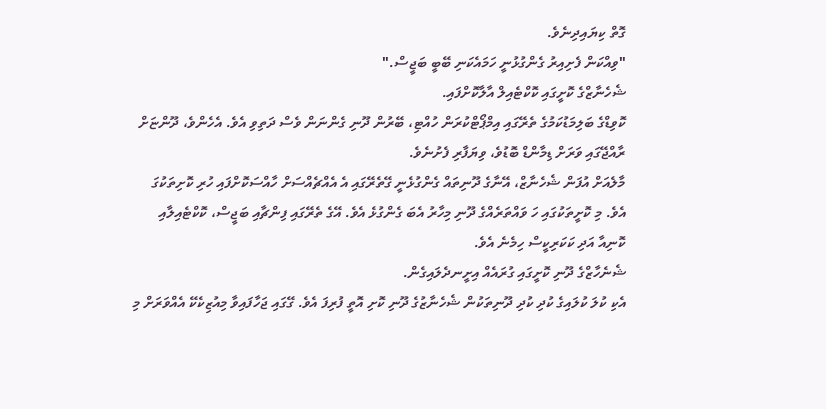ގޮތް ކިޔައިދިނެވެ.
"ވިއްކަން ފެށިއިރު ގެންގުޅުނީ ހަމައެކަނި ބޭބީ ބަޖީސް."
ޝެހެނާޒްގެ ކޮށީގައި ކޮކްޓެއިލް އާލާކޮށްފައި.
ކޮވިޑްގެ ބަލިމަޑުކަމުގެ ތެރޭގައި އިމްޕޯޓްކުރަން ހުއްޓި، ބޭރުން ދޫނި ގެންނަން ވެސް ދަތިވި އެވެ. އެހެންވެ، ދޫންޏަށް ރާއްޖޭގައި ވަރަށް ޑިމާންޑް ބޮޑުވެ، ވިޔަފާރި ފެށުނެވެ.
މާލެއަށް އުފަން ޝެހެނާޒް، އޭނާގެ ދޫނިތައް ގެންގުޅެނީ ގޭތެރޭގައި އެ އެއްޗެއްސަށް ހާއްސަކޮށްފައި ހުރި ކޮށިތަކުގަ އެވެ. މި ކޮށީތަކުގައި ހަ ވައްތަރެއްގެ ދޫނި މިހާރު އެބަ ގެންގުޅެ އެވެ. އޭގެ ތެރޭގައި ފިންޗާއި ބަޖީސް، ކޮކްޓެއިލާއި ކޮނިއާ އަދި ކަކަރިކީސް ހިމެނެ އެވެ.
ޝެނެހާޒްގެ ދޫނި ކޮށީގައި ގުރައެއް އިށީނދެލައިގެން.
އެކި ކުލަ ކުލައިގެ ކުދި ކުދި ދޫނިތަކުން ޝެހެނާޒުގެ ދޫނި ކޮށި އޮތީ ފުރިފަ އެވެ. ގޭގައި ޖަހާފައިވާ މިއުޒިކެކޭ އެއްވަރަށް މި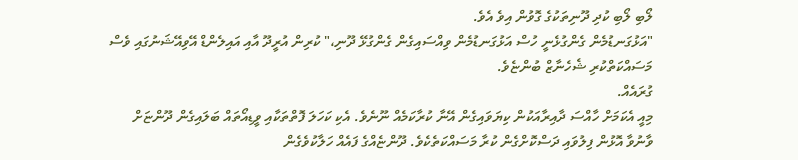ލޯބި ލޯބި ކުދި ދޫނިތަކުގެ ގޮވުން އިވެ އެވެ.
"އަޅުގަނޑުމެން ގެންގުޅެނީ ހުސް އަޅުގަނޑުމެން ވިއްސައިގެން ގެންގުޅޭ ދޫނި،" ކުރިން އުރީދޫ އާއި އައިލެންޑް އޭވިއޭޝަނުގައި ވެސް މަސައްކަތްކުރި ޝެހެނާޒް ބުންޏެވެ.
ގުރައެއް.
މިއީ އެކަމަށް ހާއްސަ ދާއިރާއަކުން ކިޔަވައިގެން އޭނާ ކުރާކަމެއް ނޫނެވެ. އެކި ކަހަލަ ފޮތްތަކާއި ވީޑިއޯތައް ބަލައިގެން ދޫންޏަށް ވާނުވާ އޮޅުން ފިލުވައި ދަސްކޮށްގެން ކުރާ މަސައްކަތެކެވެ. ދޫންޏެއްގެ ފައެއް ހަލާކުވެގެން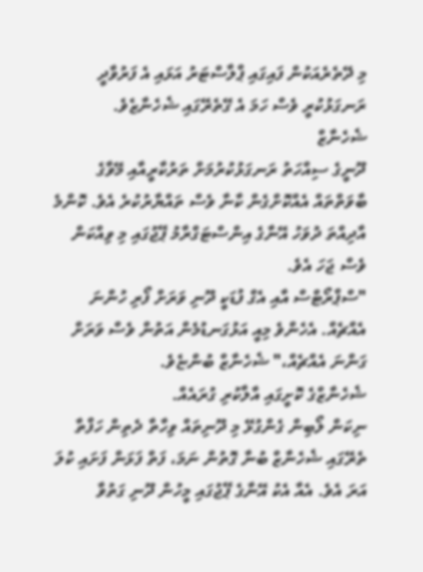މި ދޭތެރެއަކުން ފައިގައި ޕްލާސްޓަރު އަޅައި އެ ފަރުވާދީ ރަނގަޅުކުރީ ވެސް ހަމަ އެ ގޭތެރޭގައި ޝެހެނާޒެވެ.
ޝެހެނާޒް
ދޫނީގެ ސިއްހަތު ރަނގަޅުކުރުމަށް ތަރުކާރީއާއި މޭވާގެ ބާވަތްތައް އެއްކޮށްގެން ކާނާ ވެސް ތައްޔާރުކުރެ އެވެ. ކޮންމެ އާދިއްތަ ދުވަހު އޭނާގެ އިންސްޓަގްރާމު ޕޭޖުގައި މި ވިއްކަން ވެސް ޖަހަ އެވެ.
"ސްޕްރޯޓްސް އާއި އެގް ފުޑަކީ ދޫނި ވަރަށް ފޯރި ހުންނަ އެއްޗެއް. އެހެންވެ މިއީ އަޅުގަނޑުމެން އަތުން ވެސް ވަރަށް ގަންނަ އެއްޗެއް،" ޝެހެނާޒް ބުންޏެވެ.
ޝެހެނާޒްގެ ކޮށީގައި އާލާކުރި ގުރައެއް.
ނިކަން ލޯބިން ގެންގުޅޭ މި ދޫނިތައް ވިހާތާ ދެތިން ހަފްތާ ތެރޭގައި ޝެހެނާޒް ބުނާ ގޮތުން ނަމަ، ފަތް ފަޅަން ފަށައި ކުލަ އަރަ އެވެ. އެއާ އެކު އޭނާގެ ޕޭޖުގައި މީހުން ދޫނި ގަތުވާ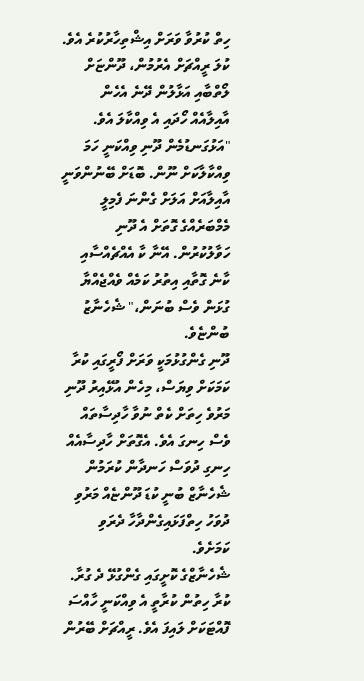ހިތް ކުރުވާ ވަރަށް އިޝްތިހާރުކުރެ އެވެ. ކުލަ ރީއްޗަށް އެރުމުން، ދޫންޏަށް ލޯތްބާއި އަޅާލުން ދޭނެ އެހެން އާއިލާއެއް ހޯދައި އެ ވިއްކާލަ އެވެ.
"އަޅުގަނޑުމެން ދޫނި ވިއްކަނީ ހަމަ ވިއްކާލާކަށް ނޫން. ބޮޑަށް ބޭނުންވަނީ އާއިލާއަށް އަލަށް ގެންނަ ފެމިލީ މެމްބަރެއްގެ ގޮތަށް އެ ދޫނި ހަވާލުކުރުން. އޭނާ ކާ އެއްޗެއްސާއި ކާނެ ގޮތާއި އިތުރު ކަމެއް ވެއްޖެއްޔާ ގުޅަން ވެސް ބުނަން،" ޝެހެނާޒު ބުންޏެވެ.
ދޫނި ގެންގުޅުމަކީ ވަރަށް ފޯރީގައި ކުރާ ކަމަކަށް ވިޔަސް، މިހެން އުޅޭއިރު ދޫނި މަރުވެ ހިތަށް ކެތް ނުވާ ހާދިސާތައް ވެސް ހިނގަ އެވެ. އެގޮތަށް ހާދިސާއެއް ހިނގި ދުވަސް ހަނދާން ކުރަމުން ޝެހެނާޒް ބުނީ ކުޑަ ދޫންޏެއް މަރުވި ދުވަހު ހިތްފަޅައިގެންދާހާ ދެރަވި ކަމަށެވެ.
ޝެހެނާޒްގެ ކޮށީގައި ގެންގުޅޭ ދެ ގުރާ.
ކުރާ ހިތުން ކުރާތީ އެ ވިއްކަނީ ހާއްސަ ފޮއްޓަކަށް ލައިފަ އެވެ. ރީއްޗަށް ބޭރުން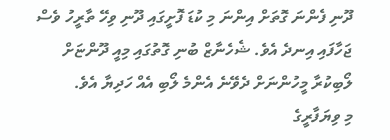ދޫނި ފެންނަ ގޮތަށް އިންނަ މި ކުޑަ ފޮށީގައި ދޫނި ވިހޭ ތާރީހު ވެސް ޖަހާފައި އިނދެ އެވެ. ޝެހެނާޒް ބުނި ގޮތުގައި މިއީ ދޫންޏަށް ލޯބިކުރާ މީހުންނަށް ދެވޭނެ އެންމެ ލޯބި އެއް ހަދިޔާ އެވެ.
މި ވިޔަފާރީގެ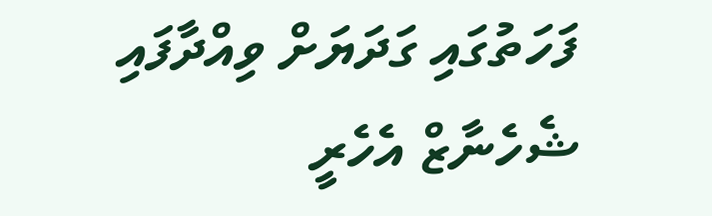ފަހަތުގައި ގަދަޔަށް ވިއްދާފައި ޝެހެނާޒް އެހެރީ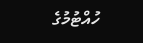ހުއްޓުމުގެ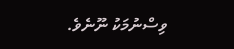ވިސްނުމަކު ނޫނެވެ.